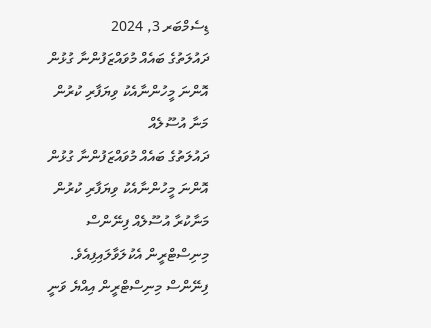ޑިސެމްބަރ 3, 2024
ދައުލަތުގެ ބައެއް މުވައްޒަފުންނާ ގުޅުން އޮންނަ މީހުންނާއެކު ވިޔަފާރި ކުރުން މަނާ އުސޫލެއް
ދައުލަތުގެ ބައެއް މުވައްޒަފުންނާ ގުޅުން އޮންނަ މީހުންނާއެކު ވިޔަފާރި ކުރުން މަނާކުރާ އުސޫލެއް ފިނޭންސް މިނިސްޓްރީން އެކުލަވާލައިފިއެވެ.
ފިނޭންސް މިނިސްޓްރީން އިއްޔެ ވަނީ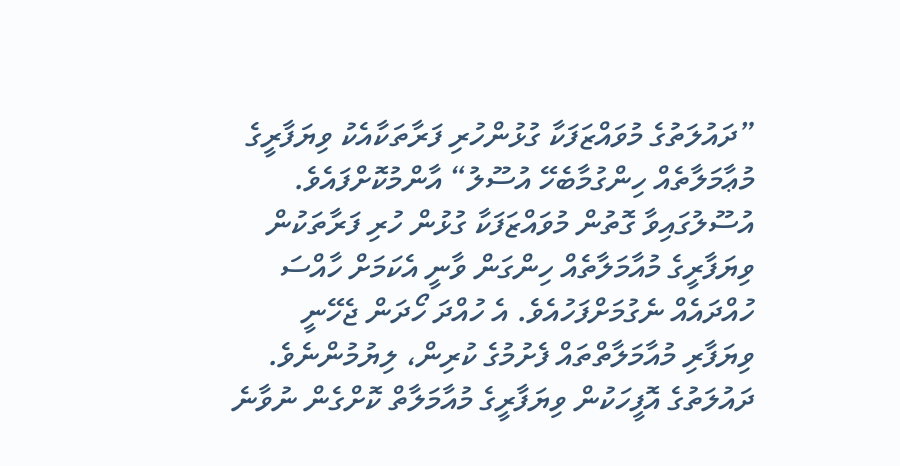”ދައުލަތުގެ މުވައްޒަފަކާ ގުޅުންހުރި ފަރާތަކާއެކު ވިޔަފާރީގެ މުޢާމަލާތެއް ހިންގުމާބެހޭ އުސޫލު“ އާންމުކޮށްފައެވެ.
އުސޫލުގައިވާ ގޮތުން މުވައްޒަފަކާ ގުޅުން ހުރި ފަރާތަކުން ވިޔަފާރީގެ މުއާމަލާތެއް ހިންގަން ވާނީ އެކަމަށް ހާއްސަ ހުއްދައެއް ނެގުމަށްފަހުއެވެ. އެ ހުއްދަ ހޯދަން ޖެހޭނީ ވިޔަފާރި މުއާމަލާތްތައް ފެށުމުގެ ކުރިން، ލިޔުމުންނެވެ.
ދައުލަތުގެ އޮފީހަކުން ވިޔަފާރީގެ މުއާމަލާތް ކޮށްގެން ނުވާނެ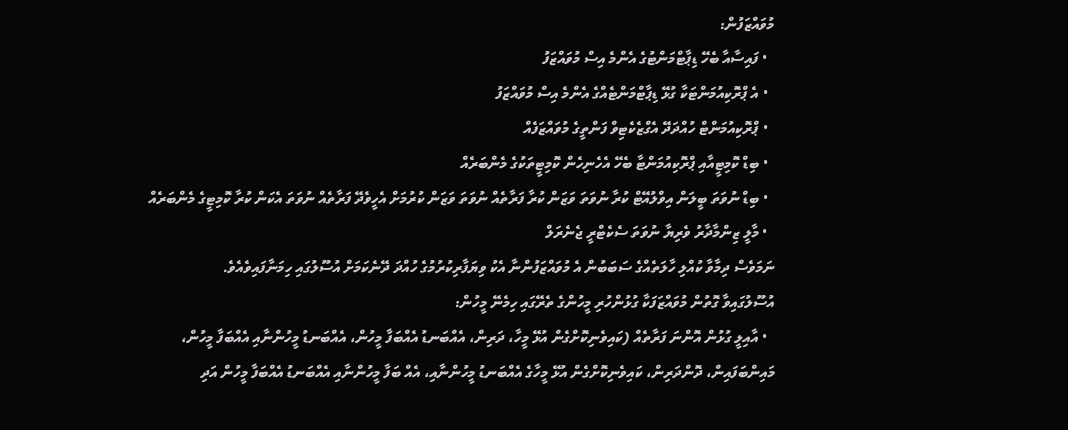މުވައްޒަފުން:
  • ފައިސާއާ ބެހޭ ޑިޕާޓްމަންޓުގެ އެންމެ އިސް މުވައްޒަފު
  • އެ ޕްރޮކިއުމަންޓަކާ ގުޅޭ ޑިޕާޓްމަންޓެއްގެ އެންމެ އިސް މުވައްޒަފު
  • ޕްރޮކިއުމަންޓް ހުއްދަދޭ އެގްޒެކެޓިވް ފަންތީގެ މުވައްޒަފެއް
  • ބިޑް ކޮމިޓީއާއި ޕްރޮކިއުމަންޓާ ބެހޭ އެހެނިހެން ކޮމިޓީތަކުގެ މެންބަރެއް
  • ބިޑް ނުވަތަ ބީލަން އިވްލުއޭޓް ކުރާ ނުވަތަ ވަޒަން ކުރާ ފަރާތެއް ނުވަތަ ވަޒަން ކުރުމަށް އެހީވެދޭ ފަރާތެއް ނުވަތަ އެކަން ކުރާ ކޮމިޓީގެ މެންބަރެއް
  • މާލީ ޒިންމާދާރު ވެރިޔާ ނުވަތަ ސެކެޓްރީ ޖެނެރަލް
ނަމަވެސް ދިމާވާ ކުއްލި ހާލަތެއްގެ ސަބަބުން އެ މުވައްޒަފުންނާ އެކު ވިޔަފާރިކުރުމުގެ ހުއްދަ ދޭނެކަމަށް އުސޫލުގައި ހިމަނާފައިވެއެވެ.
އުސޫލުގައިވާ ގޮތުން މުވައްޒަފަކާ ގުޅުންހުރި މީހުންގެ ތެރޭގައި ހިމެނޭ މީހުން:
  • އާއިލީ ގުޅުން އޮންނަ ފަރާތެއް (ކައިވެނިކޮށްގެން އުޅޭ މީހާ، ދަރިން، އެއްބަނޑު އެއްބަފާ މީހުން، އެއްބަނޑު މީހުންނާއި އެއްބަފާ މީހުން، މައިންބަފައިން، ދޮންދަރިން، ކައިވެނިކޮށްގެން އުޅޭ މީހާގެ އެއްބަނޑު މީހުންނާއި، އެއް ބަފާ މީހުންނާއި އެއްބަނޑު އެއްބަފާ މީހުން އަދި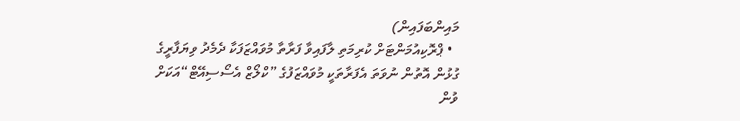މައިންބަފައިން)
  • ޕްރޮކިއުމަންޓަށް ކުރިމަތި ލާފައިވާ ފަރާތާ މުވައްޒަފަކާ ދެމެދު ވިޔަފާރީގެ ގުޅުން އޮތުން ނުވަތަ އެފަރާތަކީ މުވައްޒަފުގެ ”ކްލޯޒް އެސޯސިއޭޓް“އަކަށް ވުން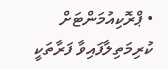• ޕްރޮކިއުމަންޓަށް ކުރިމަތިލާފައިވާ ފަރާތަކީ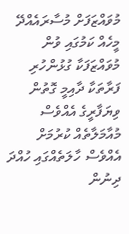މުވައްޒަފަށް މުސާރައެއްދޭ މީހެއް ކަމުގައި ވުން
މުވައްޒަފަކާ ގުޅުންހުރި ފަރާތަކާ ދާއިމީ ގޮތުން ވިޔަފާރީގެ އެއްވެސް މުއާމަލާތެއް ކުރުމަށް އެއްވެސް ހާލަތެއްގައި ހުއްދަ ދިނުން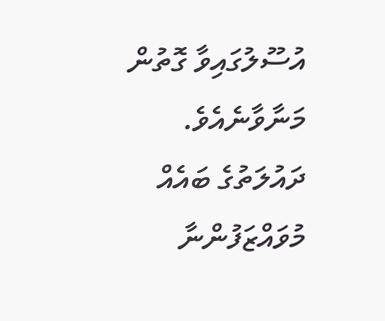އުސޫލުގައިވާ ގޮތުން މަނާވާނެއެވެ.
ދައުލަތުގެ ބައެއް މުވައްޒަފުންނާ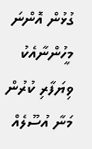ގުޅުން އޮންނަ މީހުންނާއެކު ވިޔަފާރި ކުރުން މަނާ އުސޫލެއް